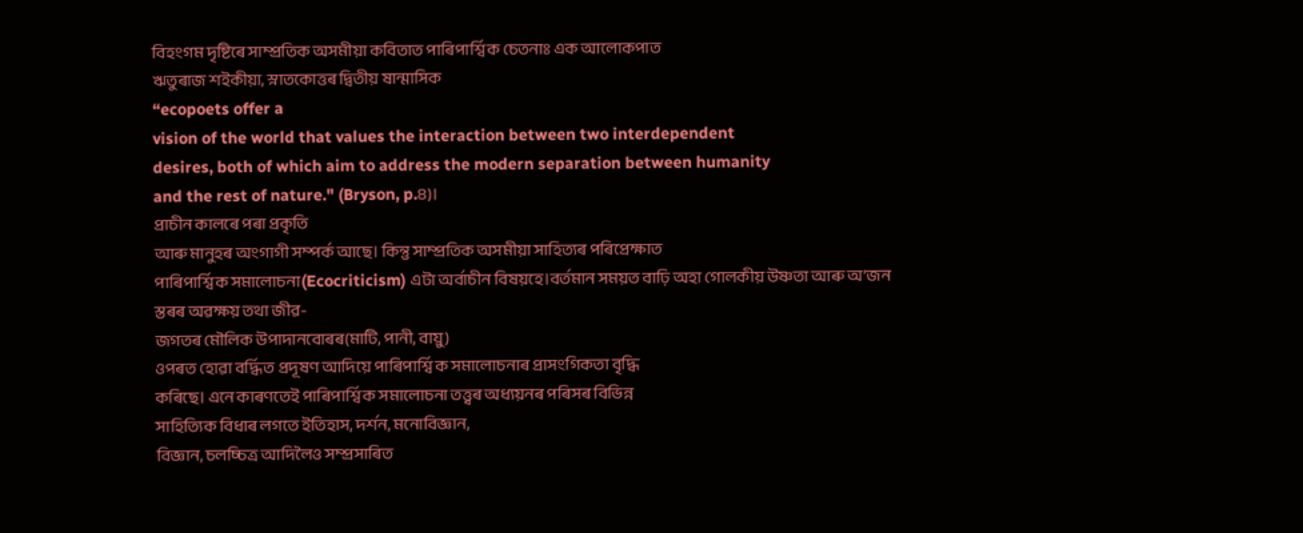বিহংগম দৃষ্টিৰে সাম্প্রতিক অসমীয়া কবিতাত পাৰিপাৰ্শ্বিক চেতনাঃ এক আলোকপাত
ঋতুৰাজ শইকীয়া, স্নাতকোত্তৰ দ্বিতীয় ষান্মাসিক
“ecopoets offer a
vision of the world that values the interaction between two interdependent
desires, both of which aim to address the modern separation between humanity
and the rest of nature." (Bryson, p.৪)।
প্ৰাচীন কালৰে পৰা প্ৰকৃতি
আৰু মানুহৰ অংগাগী সম্পৰ্ক আছে। কিন্তু সাম্প্ৰতিক অসমীয়া সাহিত্যৰ পৰিপ্ৰেক্ষাত
পাৰিপাৰ্শ্বিক সমালোচনা(Ecocriticism) এটা অৰ্বাচীন বিষয়হে।বৰ্তমান সময়ত বাঢ়ি অহা গোলকীয় উষ্ণতা আৰু অ’জন স্তৰৰ অৱক্ষয় তথা জীৱ-
জগতৰ মৌলিক উপাদানবোৰৰ(মাটি, পানী, বায়ু)
ওপৰত হোৱা বৰ্দ্ধিত প্ৰদূষণ আদিয়ে পাৰিপাৰ্শ্বিক সমালোচনাৰ প্ৰাসংগিকতা বৃদ্ধি
কৰিছে। এনে কাৰণতেই পাৰিপাৰ্শ্বিক সমালোচনা তত্ত্বৰ অধ্যয়নৰ পৰিসৰ বিভিন্ন
সাহিত্যিক বিধাৰ লগতে ইতিহাস, দৰ্শন, মনোবিজ্ঞান,
বিজ্ঞান, চলচ্চিত্ৰ আদিলৈও সম্প্ৰসাৰিত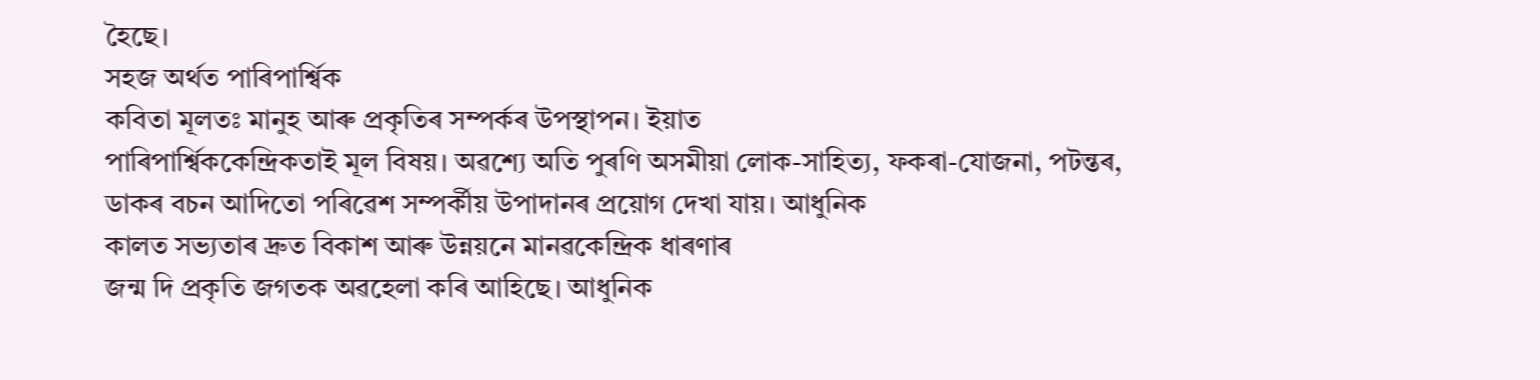হৈছে।
সহজ অৰ্থত পাৰিপাৰ্শ্বিক
কবিতা মূলতঃ মানুহ আৰু প্ৰকৃতিৰ সম্পৰ্কৰ উপস্থাপন। ইয়াত
পাৰিপাৰ্শ্বিককেন্দ্ৰিকতাই মূল বিষয়। অৱশ্যে অতি পুৰণি অসমীয়া লোক-সাহিত্য, ফকৰা-যোজনা, পটন্তৰ,
ডাকৰ বচন আদিতো পৰিৱেশ সম্পৰ্কীয় উপাদানৰ প্ৰয়োগ দেখা যায়। আধুনিক
কালত সভ্যতাৰ দ্ৰুত বিকাশ আৰু উন্নয়নে মানৱকেন্দ্ৰিক ধাৰণাৰ
জন্ম দি প্ৰকৃতি জগতক অৱহেলা কৰি আহিছে। আধুনিক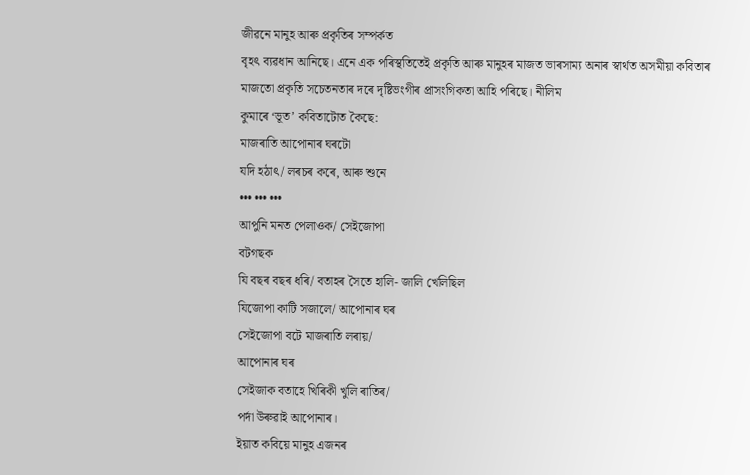জীৱনে মানুহ আৰু প্ৰকৃতিৰ সম্পৰ্কত
বৃহৎ ব্যৱধান আনিছে। এনে এক পৰিস্থতিতেই প্ৰকৃতি আৰু মানুহৰ মাজত ভাৰসাম্য অনাৰ স্বাৰ্থত অসমীয়া কবিতাৰ
মাজতো প্ৰকৃতি সচেতনতাৰ দৰে দৃষ্টিভংগীৰ প্ৰাসংগিকতা আহি পৰিছে। নীলিম
কুমাৰে ‘ভূত’ কবিতাটোত কৈছে:
মাজৰাতি আপোনাৰ ঘৰটো
যদি হঠাৎ/ লৰচৰ কৰে, আৰু শুনে
••• ••• •••
আপুনি মনত পেলাওক/ সেইজোপা
বটগছক
যি বছৰ বছৰ ধৰি/ বতাহৰ সৈতে হালি- জালি খেলিছিল
যিজোপা কাটি সজালে/ আপোনাৰ ঘৰ
সেইজোপা বটে মাজৰাতি লৰায়/
আপোনাৰ ঘৰ
সেইজাক বতাহে খিৰিকী খুলি ৰাতিৰ/
পৰ্দা উৰুৱাই আপোনাৰ।
ইয়াত কবিয়ে মানুহ এজনৰ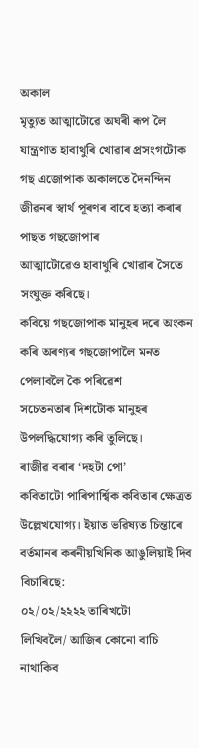অকাল
মৃত্যুত আত্মাটোৱে অঘৰী ৰূপ লৈ যান্ত্ৰণাত হাবাথুৰি খোৱাৰ প্ৰসংগটোক গছ এজোপাক অকালতে দৈনন্দিন জীৱনৰ স্বাৰ্থ পূৰণৰ বাবে হত্যা কৰাৰ পাছত গছজোপাৰ
আত্মাটোৱেও হাবাথুৰি খোৱাৰ সৈতে সংযুক্ত কৰিছে।
কবিয়ে গছজোপাক মানুহৰ দৰে অংকন কৰি অৰণ্যৰ গছজোপালৈ মনত পেলাবলৈ কৈ পৰিৱেশ
সচেতনতাৰ দিশটোক মানুহৰ উপলদ্ধিযোগ্য কৰি তুলিছে।
ৰাজীৱ বৰাৰ ‘দহটা পো’
কবিতাটো পাৰিপাৰ্শ্বিক কবিতাৰ ক্ষেত্ৰত উল্লেখযোগ্য। ইয়াত ভৱিষ্যত চিন্তাৰে
বৰ্তমানৰ কৰনীয়খিনিক আঙুলিয়াই দিব বিচাৰিছে:
০২/০২/২২২২ তাৰিখটো
লিখিবলৈ/ আজিৰ কোনো বাচি নাথাকিব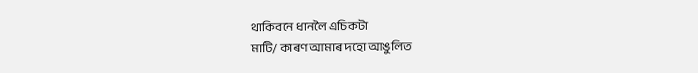থাকিবনে ধানলৈ এচিকটা
মাটি/ কাৰণ আমাৰ দহো আঙুলিত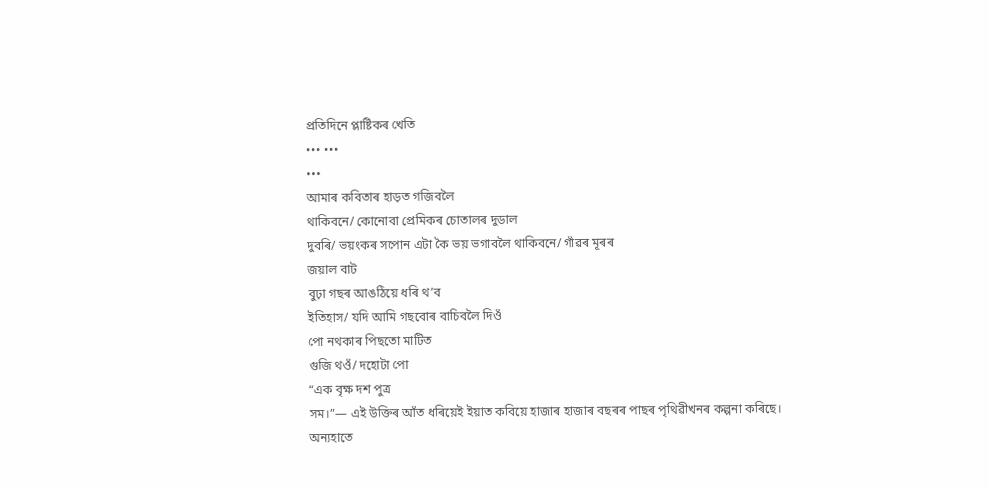প্ৰতিদিনে প্লাষ্টিকৰ খেতি
••• •••
•••
আমাৰ কবিতাৰ হাড়ত গজিবলৈ
থাকিবনে/ কোনোবা প্ৰেমিকৰ চোতালৰ দুডাল
দুবৰি/ ভয়ংকৰ সপোন এটা কৈ ভয় ভগাবলৈ থাকিবনে/ গাঁৱৰ মূৰৰ
জয়াল বাট
বুঢ়া গছৰ আঙঠিয়ে ধৰি থ’ব
ইতিহাস/ যদি আমি গছবোৰ বাচিবলৈ দিওঁ
পো নথকাৰ পিছতো মাটিত
গুজি থওঁ/ দহোটা পো
“এক বৃক্ষ দশ পুত্ৰ
সম।”— এই উক্তিৰ আঁত ধৰিয়েই ইয়াত কবিয়ে হাজাৰ হাজাৰ বছৰৰ পাছৰ পৃথিৱীখনৰ কল্পনা কৰিছে।
অন্যহাতে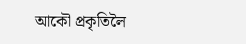আকৌ প্ৰকৃতিলৈ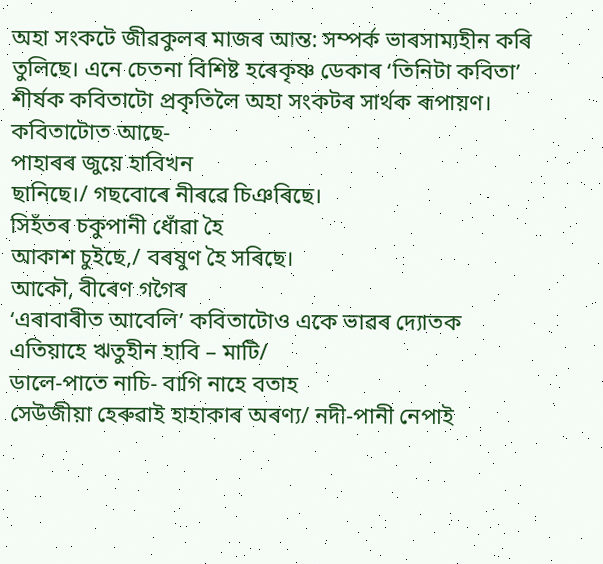অহা সংকটে জীৱকুলৰ মাজৰ আন্ত: সম্পৰ্ক ভাৰসাম্যহীন কৰি তুলিছে। এনে চেতনা বিশিষ্ট হৰেকৃষ্ণ ডেকাৰ ‘তিনিটা কবিতা’
শীৰ্ষক কবিতাটো প্রকৃতিলৈ অহা সংকটৰ সাৰ্থক ৰূপায়ণ। কবিতাটোত আছে-
পাহাৰৰ জুয়ে হাবিখন
ছানিছে।/ গছবোৰে নীৰৱে চিঞৰিছে।
সিহঁতৰ চকুপানী ধোঁৱা হৈ
আকাশ চুইছে,/ বৰষুণ হৈ সৰিছে।
আকৌ, বীৰেণ গগৈৰ
‘এৰাবাৰীত আবেলি’ কবিতাটোও একে ভাৱৰ দ্যোতক
এতিয়াহে ঋতুহীন হাবি – মাটি/
ডালে-পাতে নাচি- বাগি নাহে বতাহ
সেউজীয়া হেৰুৱাই হাহাকাৰ অৰণ্য/ নদী-পানী নেপাই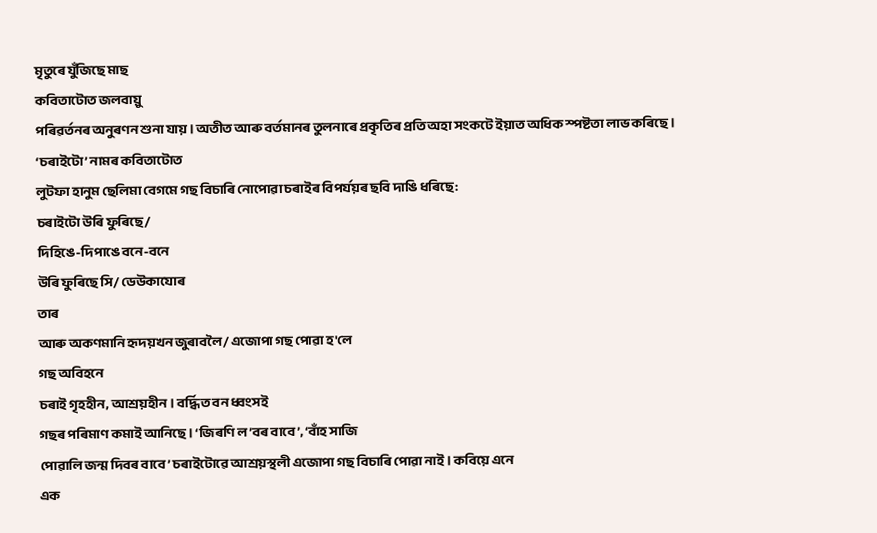মৃতুৰে যুঁজিছে মাছ
কবিতাটোত জলবায়ু
পৰিৱৰ্তনৰ অনুৰণন শুনা যায়। অতীত আৰু বৰ্তমানৰ তুলনাৰে প্ৰকৃতিৰ প্ৰতি অহা সংকটে ইয়াত অধিক স্পষ্টতা লাভ কৰিছে। ‘চৰাইটো’ নামৰ কবিতাটোত
লুটফা হানুম ছেলিমা বেগমে গছ বিচাৰি নোপোৱা চৰাইৰ বিপৰ্যয়ৰ ছবি দাঙি ধৰিছে:
চৰাইটো উৰি ফুৰিছে/
দিহিঙে-দিপাঙে বনে-বনে
উৰি ফুৰিছে সি/ ডেউকাযোৰ
তাৰ
আৰু অকণমানি হৃদয়খন জুৰাবলৈ/ এজোপা গছ পোৱা হ'লে
গছ অবিহনে
চৰাই গৃহহীন, আশ্ৰয়হীন। বৰ্দ্ধিত বন ধ্বংসই
গছৰ পৰিমাণ কমাই আনিছে। ‘জিৰণি ল’বৰ বাবে’, ‘বাঁহ সাজি
পোৱালি জন্ম দিবৰ বাবে’ চৰাইটোৱে আশ্ৰয়স্থলী এজোপা গছ বিচাৰি পোৱা নাই। কবিয়ে এনে
এক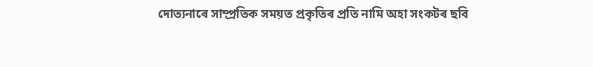দোত্যনাৰে সাম্প্ৰতিক সময়ত প্ৰকৃতিৰ প্ৰতি নামি অহা সংকটৰ ছবি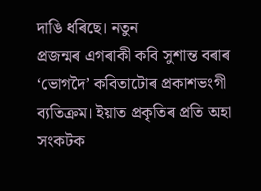দাঙি ধৰিছে। নতুন
প্ৰজন্মৰ এগৰাকী কবি সুশান্ত বৰাৰ ‘ভোগদৈ’ কবিতাটোৰ প্ৰকাশভংগী
ব্যতিক্ৰম। ইয়াত প্ৰকৃতিৰ প্ৰতি অহা সংকটক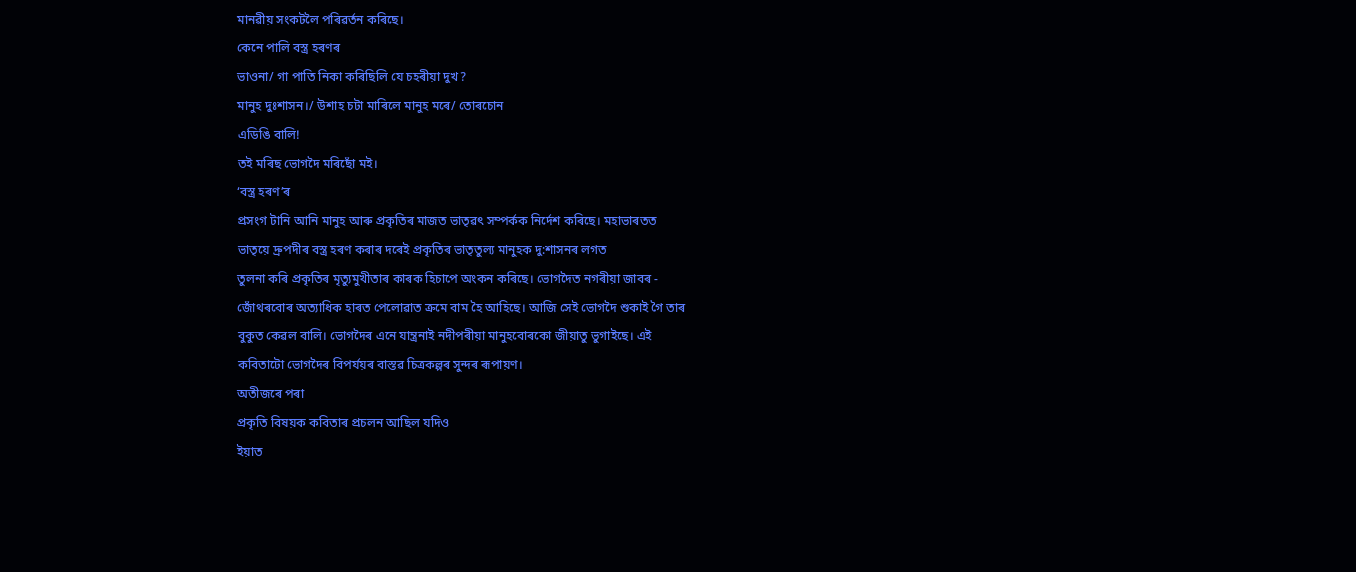মানৱীয় সংকটলৈ পৰিৱৰ্তন কৰিছে।
কেনে পালি বস্ত্ৰ হৰণৰ
ভাওনা/ গা পাতি নিকা কৰিছিলি যে চহৰীয়া দুখ?
মানুহ দুঃশাসন।/ উশাহ চটা মাৰিলে মানুহ মৰে/ তোৰচোন
এডিঙি বালি!
তই মৰিছ ভোগদৈ মৰিছোঁ মই।
‘বস্ত্ৰ হৰণ’ৰ
প্ৰসংগ টানি আনি মানুহ আৰু প্ৰকৃতিৰ মাজত ভাতৃৱৎ সম্পৰ্কক নিৰ্দেশ কৰিছে। মহাভাৰতত
ভাতৃয়ে দ্ৰুপদীৰ বস্ত্ৰ হৰণ কৰাৰ দৰেই প্ৰকৃতিৰ ভাতৃতুল্য মানুহক দু:শাসনৰ লগত
তুলনা কৰি প্ৰকৃতিৰ মৃত্যুমুখীতাৰ কাৰক হিচাপে অংকন কৰিছে। ভোগদৈত নগৰীয়া জাবৰ -
জোঁথৰবোৰ অত্যাধিক হাৰত পেলোৱাত ক্ৰমে বাম হৈ আহিছে। আজি সেই ভোগদৈ শুকাই গৈ তাৰ
বুকুত কেৱল বালি। ভোগদৈৰ এনে যান্ত্ৰনাই নদীপৰীয়া মানুহবোৰকো জীয়াতু ভুগাইছে। এই
কবিতাটো ভোগদৈৰ বিপৰ্যয়ৰ বাস্তৱ চিত্ৰকল্পৰ সুন্দৰ ৰূপায়ণ।
অতীজৰে পৰা
প্ৰকৃতি বিষয়ক কবিতাৰ প্ৰচলন আছিল যদিও
ইয়াত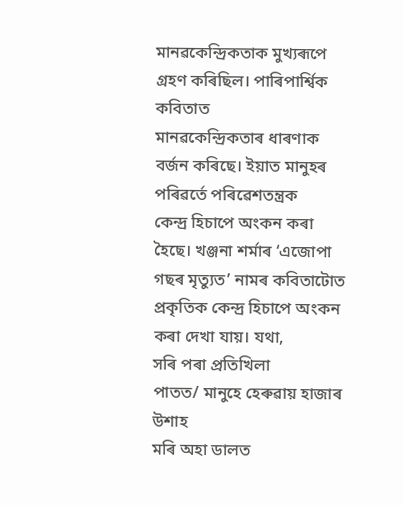মানৱকেন্দ্ৰিকতাক মুখ্যৰূপে গ্ৰহণ কৰিছিল। পাৰিপাৰ্শ্বিক কবিতাত
মানৱকেন্দ্ৰিকতাৰ ধাৰণাক বৰ্জন কৰিছে। ইয়াত মানুহৰ পৰিৱৰ্তে পৰিৱেশতন্ত্ৰক
কেন্দ্ৰ হিচাপে অংকন কৰা হৈছে। খঞ্জনা শৰ্মাৰ ‘এজোপা
গছৰ মৃত্যুত’ নামৰ কবিতাটোত প্ৰকৃতিক কেন্দ্ৰ হিচাপে অংকন কৰা দেখা যায়। যথা,
সৰি পৰা প্ৰতিখিলা
পাতত/ মানুহে হেৰুৱায় হাজাৰ উশাহ
মৰি অহা ডালত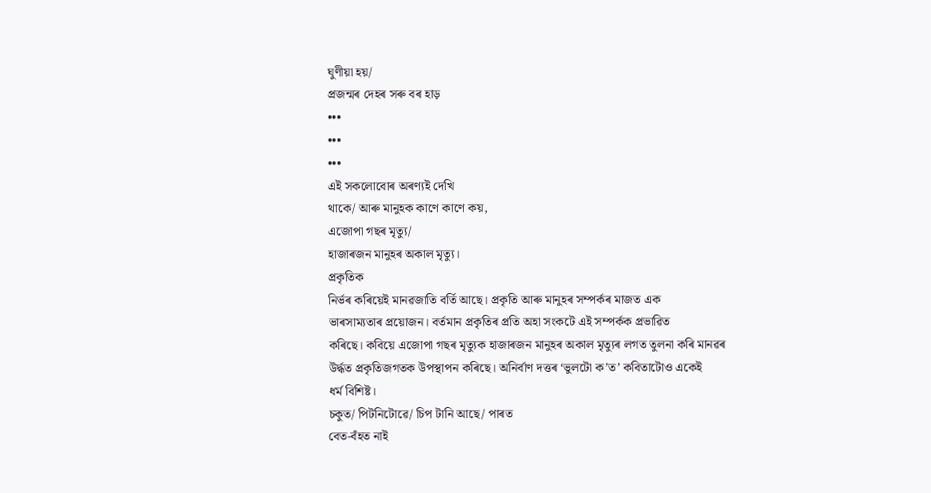ঘুণীয়া হয়/
প্ৰজন্মৰ দেহৰ সৰু বৰ হাড়
•••
•••
•••
এই সকলোবোৰ অৰণ্যই দেখি
থাকে/ আৰু মানুহক কাণে কাণে কয়,
এজোপা গছৰ মৃত্যু/
হাজাৰজন মানুহৰ অকাল মৃত্যু।
প্ৰকৃতিক
নিৰ্ভৰ কৰিয়েই মানৱজাতি বৰ্তি আছে। প্ৰকৃতি আৰু মানুহৰ সম্পৰ্কৰ মাজত এক
ভাৰসাম্যতাৰ প্ৰয়োজন। বৰ্তমান প্ৰকৃতিৰ প্ৰতি অহা সংকটে এই সম্পৰ্কক প্ৰভাৱিত
কৰিছে। কবিয়ে এজোপা গছৰ মৃত্যুক হাজাৰজন মানুহৰ অকাল মৃত্যুৰ লগত তুলনা কৰি মানৱৰ
উৰ্দ্ধত প্ৰকৃতিজগতক উপস্থাপন কৰিছে। অনিৰ্বাণ দত্তৰ ‘ভুলটো ক’ত’ কবিতাটোও একেই
ধৰ্ম বিশিষ্ট।
চকুত/ পিটনিটোৱে/ চিপ টানি আছে/ পাৰত
বেত-বঁহত নাই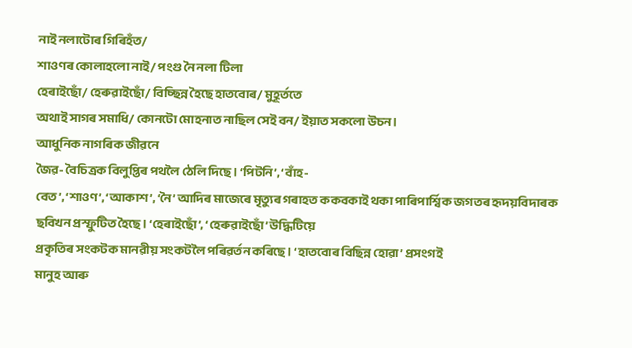নাই নলাটোৰ গিৰিহঁত/
শাওণৰ কোলাহলো নাই/ পংগু নৈ নলা টিলা
হেৰাইছোঁ/ হেৰুৱাইছোঁ/ বিচ্ছিন্ন হৈছে হাতবোৰ/ মুহূর্ততে
অথাই সাগৰ সমাধি/ কোনটো মোহনাত নাছিল সেই বন/ ইয়াত সকলো উচন।
আধুনিক নাগৰিক জীৱনে
জৈৱ- বৈচিত্ৰক বিলুপ্তিৰ পথলৈ ঠেলি দিছে। ‘পিটনি’, ‘বাঁহ-
বেত’, ‘শাওণ’, ‘আকাশ’, ‘নৈ’ আদিৰ মাজেৰে মৃত্যুৰ গৰাহত ককবকাই থকা পাৰিপাৰ্শ্বিক জগতৰ হৃদয়বিদাৰক
ছবিখন প্ৰস্ফুটিত হৈছে। ‘হেৰাইছোঁ’, ‘হেৰুৱাইছোঁ’ উদ্ধিটিয়ে
প্ৰকৃতিৰ সংকটক মানৱীয় সংকটলৈ পৰিৱৰ্তন কৰিছে। ‘হাতবোৰ বিছিন্ন হোৱা’ প্ৰসংগই
মানুহ আৰু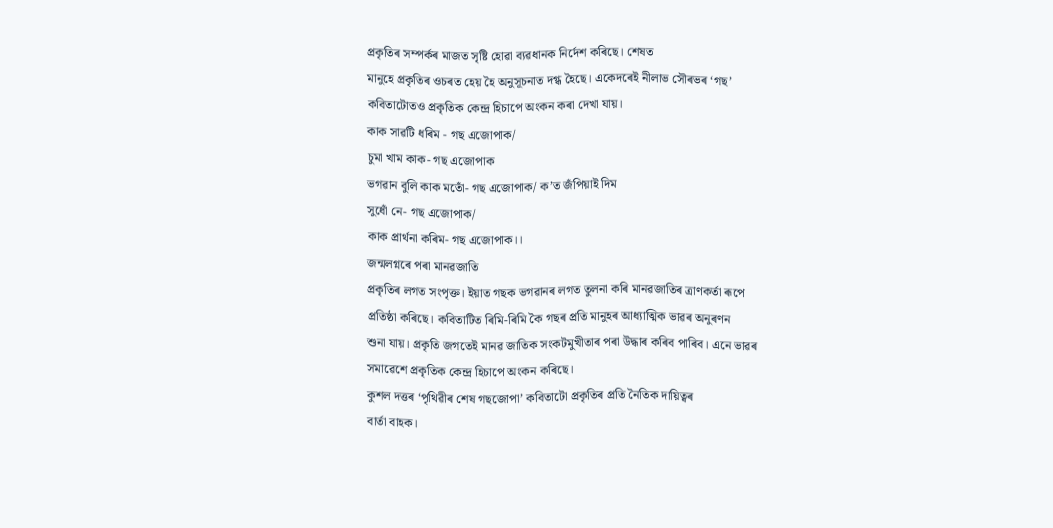প্ৰকৃতিৰ সম্পৰ্কৰ মাজত সৃষ্টি হোৱা ব্যৱধানক নিৰ্দেশ কৰিছে। শেষত
মানুহে প্ৰকৃতিৰ ওচৰত হেয় হৈ অনুসূচনাত দগ্ধ হৈছে। একেদৰেই নীলাভ সৌৰভৰ ‘গছ’
কবিতাটোতও প্ৰকৃতিক কেন্দ্ৰ হিচাপে অংকন কৰা দেখা যায়।
কাক সাৱটি ধৰিম - গছ এজোপাক/
চুমা খাম কাক- গছ এজোপাক
ভগৱান বুলি কাক মতোঁ- গছ এজোপাক/ ক’ত জঁপিয়াই দিম
সুধোঁ নে- গছ এজোপাক/
কাক প্ৰাৰ্থনা কৰিম- গছ এজোপাক।।
জন্মলগ্নৰে পৰা মানৱজাতি
প্ৰকৃতিৰ লগত সংপৃক্ত। ইয়াত গছক ভগৱানৰ লগত তুলনা কৰি মানৱজাতিৰ ত্ৰাণকৰ্তা ৰূপে
প্ৰতিষ্ঠা কৰিছে। কবিতাটিত ৰিমি-ৰিমি কৈ গছৰ প্ৰতি মানুহৰ আধ্যাত্মিক ভাৱৰ অনুৰণন
শুনা যায়। প্ৰকৃতি জগতেই মানৱ জাতিক সংকটমুখীতাৰ পৰা উদ্ধাৰ কৰিব পাৰিব। এনে ভাৱৰ
সমাৱেশে প্ৰকৃতিক কেন্দ্ৰ হিচাপে অংকন কৰিছে।
কুশল দত্তৰ ‘পৃথিৱীৰ শেষ গছজোপা’ কবিতাটো প্ৰকৃতিৰ প্ৰতি নৈতিক দায়িত্বৰ
বাৰ্তা বাহক।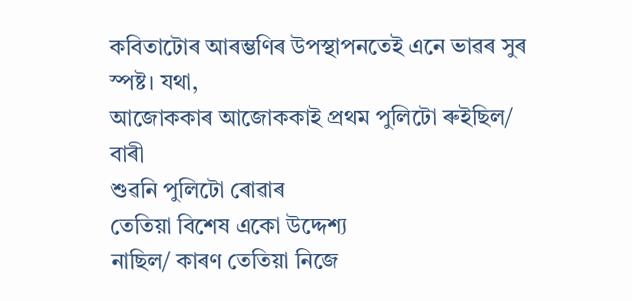কবিতাটোৰ আৰম্ভণিৰ উপস্থাপনতেই এনে ভাৱৰ সুৰ স্পষ্ট। যথা,
আজোককাৰ আজোককাই প্রথম পুলিটো ৰুইছিল/ বাৰী
শুৱনি পুলিটো ৰোৱাৰ
তেতিয়া বিশেষ একো উদ্দেশ্য
নাছিল/ কাৰণ তেতিয়া নিজে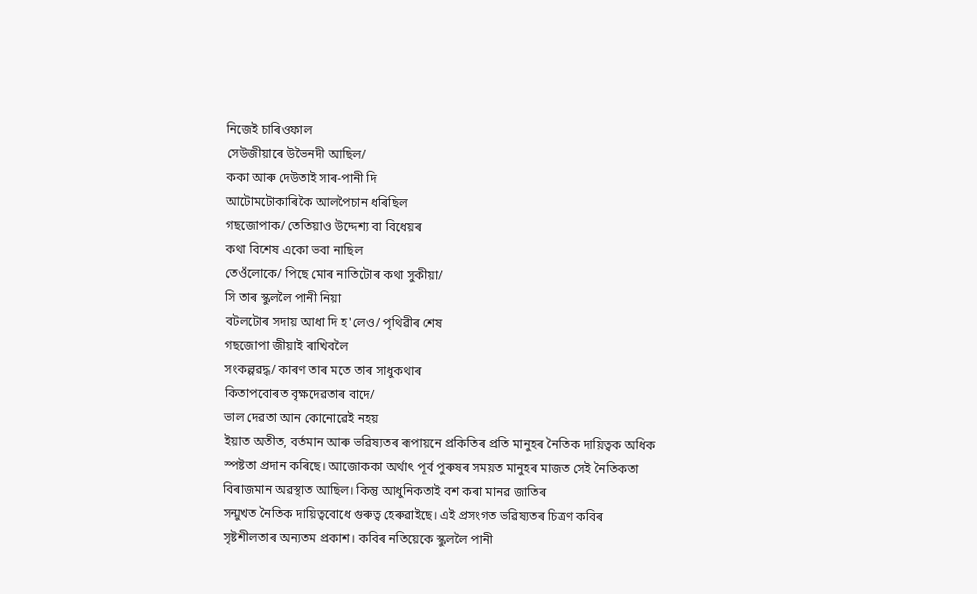নিজেই চাৰিওফাল
সেউজীয়াৰে উভৈনদী আছিল/
ককা আৰু দেউতাই সাৰ-পানী দি
আটোমটোকাৰিকৈ আলপৈচান ধৰিছিল
গছজোপাক/ তেতিয়াও উদ্দেশ্য বা বিধেয়ৰ
কথা বিশেষ একো ভবা নাছিল
তেওঁলোকে/ পিছে মোৰ নাতিটোৰ কথা সুকীয়া/
সি তাৰ স্কুললৈ পানী নিয়া
বটলটোৰ সদায় আধা দি হ'লেও/ পৃথিৱীৰ শেষ
গছজোপা জীয়াই ৰাখিবলৈ
সংকল্পৱদ্ধ/ কাৰণ তাৰ মতে তাৰ সাধুকথাৰ
কিতাপবোৰত বৃক্ষদেৱতাৰ বাদে/
ভাল দেৱতা আন কোনোৱেই নহয়
ইয়াত অতীত, বৰ্তমান আৰু ভৱিষ্যতৰ ৰূপায়নে প্ৰকিতিৰ প্ৰতি মানুহৰ নৈতিক দায়িত্বক অধিক
স্পষ্টতা প্ৰদান কৰিছে। আজোককা অৰ্থাৎ পূৰ্ব পুৰুষৰ সময়ত মানুহৰ মাজত সেই নৈতিকতা
বিৰাজমান অৱস্থাত আছিল। কিন্তু আধুনিকতাই বশ কৰা মানৱ জাতিৰ
সন্মুখত নৈতিক দায়িত্ববোধে গুৰুত্ব হেৰুৱাইছে। এই প্ৰসংগত ভৱিষ্যতৰ চিত্ৰণ কবিৰ
সৃষ্টশীলতাৰ অন্যতম প্ৰকাশ। কবিৰ নতিয়েকে স্কুললৈ পানী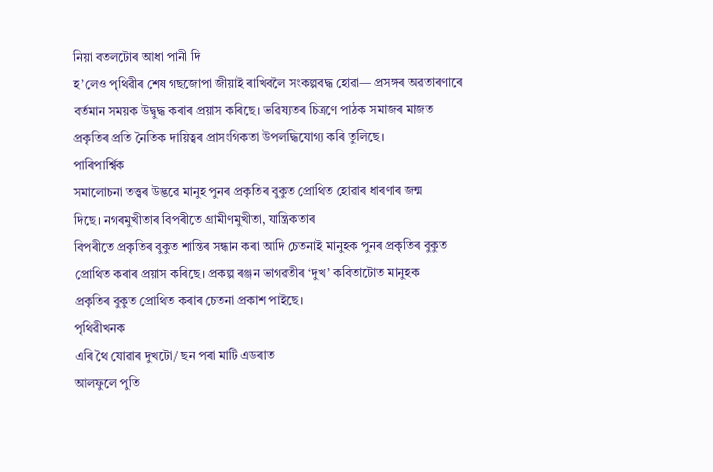নিয়া বতলটোৰ আধা পানী দি
হ’লেও পৃথিৱীৰ শেষ গছজোপা জীয়াই ৰাখিবলৈ সংকল্পবদ্ধ হোৱা— প্ৰসঙ্গৰ অৱতাৰণাৰে
বৰ্তমান সময়ক উদ্বুদ্ধ কৰাৰ প্ৰয়াস কৰিছে। ভৱিষ্যতৰ চিত্ৰণে পাঠক সমাজৰ মাজত
প্ৰকৃতিৰ প্ৰতি নৈতিক দায়িত্বৰ প্ৰাসংগিকতা উপলদ্ধিযোগ্য কৰি তুলিছে।
পাৰিপাৰ্শ্বিক
সমালোচনা তত্ত্বৰ উদ্ভৱে মানুহ পুনৰ প্ৰকৃতিৰ বুকুত প্ৰোথিত হোৱাৰ ধাৰণাৰ জন্ম
দিছে। নগৰমুখীতাৰ বিপৰীতে গ্ৰামীণমুখীতা, যান্ত্ৰিকতাৰ
বিপৰীতে প্ৰকৃতিৰ বুকুত শান্তিৰ সন্ধান কৰা আদি চেতনাই মানুহক পুনৰ প্ৰকৃতিৰ বুকুত
প্ৰোথিত কৰাৰ প্ৰয়াস কৰিছে। প্ৰকল্প ৰঞ্জন ভাগৱতীৰ ‘দুখ’ কবিতাটোত মানুহক
প্ৰকৃতিৰ বুকুত প্ৰোথিত কৰাৰ চেতনা প্ৰকাশ পাইছে।
পৃথিৱীখনক
এৰি থৈ যোৱাৰ দুখটো/ ছন পৰা মাটি এডৰাত
আলফুলে পুতি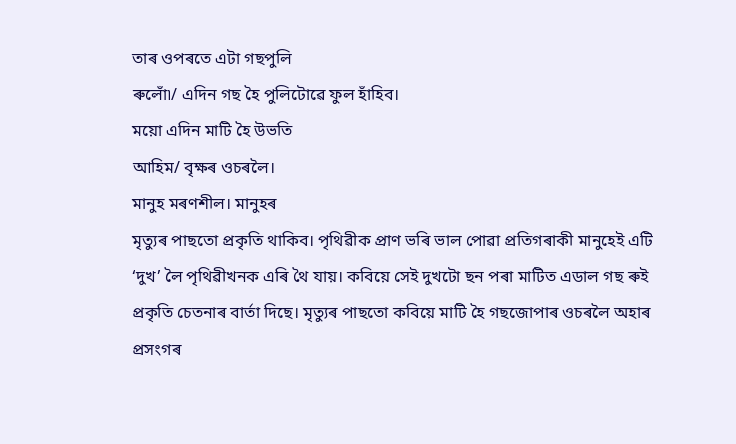তাৰ ওপৰতে এটা গছপুলি
ৰুলোঁ৷/ এদিন গছ হৈ পুলিটোৱে ফুল হাঁহিব।
ময়ো এদিন মাটি হৈ উভতি
আহিম/ বৃক্ষৰ ওচৰলৈ।
মানুহ মৰণশীল। মানুহৰ
মৃত্যুৰ পাছতো প্ৰকৃতি থাকিব। পৃথিৱীক প্ৰাণ ভৰি ভাল পোৱা প্ৰতিগৰাকী মানুহেই এটি
‘দুখ’ লৈ পৃথিৱীখনক এৰি থৈ যায়। কবিয়ে সেই দুখটো ছন পৰা মাটিত এডাল গছ ৰুই
প্ৰকৃতি চেতনাৰ বাৰ্তা দিছে। মৃত্যুৰ পাছতো কবিয়ে মাটি হৈ গছজোপাৰ ওচৰলৈ অহাৰ
প্ৰসংগৰ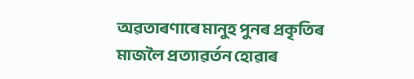অৱতাৰণাৰে মানুহ পুনৰ প্ৰকৃতিৰ মাজলৈ প্ৰত্যাৱৰ্তন হোৱাৰ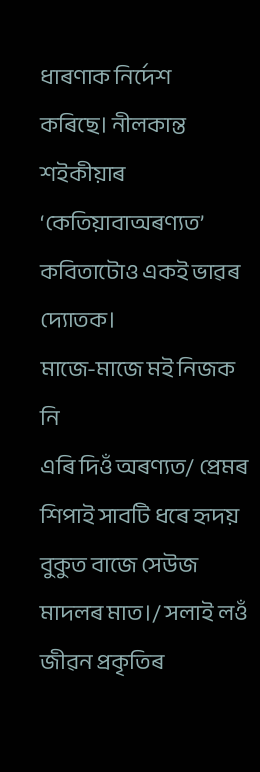ধাৰণাক নিৰ্দেশ
কৰিছে। নীলকান্ত শইকীয়াৰ ‘কেতিয়াবাঅৰণ্যত’ কবিতাটোও একই ভাৱৰ দ্যোতক।
মাজে-মাজে মই নিজক নি
এৰি দিওঁ অৰণ্যত/ প্ৰেমৰ শিপাই সাবটি ধৰে হৃদয়
বুকুত বাজে সেউজ
মাদলৰ মাত।/ সলাই লওঁ জীৱন প্ৰকৃতিৰ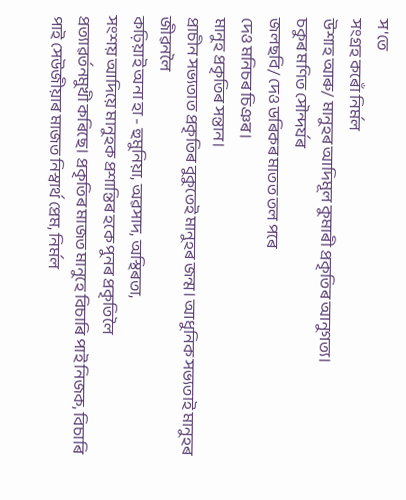স'তে
সংগ্ৰহ কৰোঁ নির্মল
উশাহ আৰু/ মানুহৰ আদিমূল কুমাৰী প্ৰকৃতিৰ আনুগত্য।
চকুৰ মণিত সৌন্দৰ্যৰ
জলছবি/ দেও ডৰিকৰ মাতত তল পৰে
দেও মনিচৰ চিঞৰ।
মানুহ প্ৰকৃতিৰ সন্তান।
প্ৰাচীন সভ্যতাত প্ৰকৃতিৰ বুকুতেই মানুহৰ জন্ম। আধুনিক সভ্যতাই মানুহৰ জীৱনলৈ
কঢ়িয়াই অনা হা - হুমুনিয়া, অৱসাদ, অস্থিৰতা,
সংশয় আদিয়ে মানুহক প্ৰশান্তিৰ হকে পুনৰ প্ৰকৃতিলৈ
প্ৰত্যাৱৰ্তনমুখী কৰিছে। প্ৰকৃতিৰ মাজত মানুহে বিচাৰি পাই নিজক, বিচাৰি পাই সেউজীয়াৰ মাজত নিস্বাৰ্থ প্ৰেম, নিৰ্মল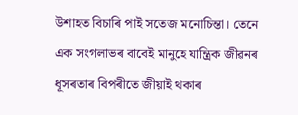উশাহত বিচাৰি পাই সতেজ মনোচিন্তা। তেনে এক সংগলাভৰ বাবেই মানুহে যান্ত্ৰিক জীৱনৰ
ধূসৰতাৰ বিপৰীতে জীয়াই থকাৰ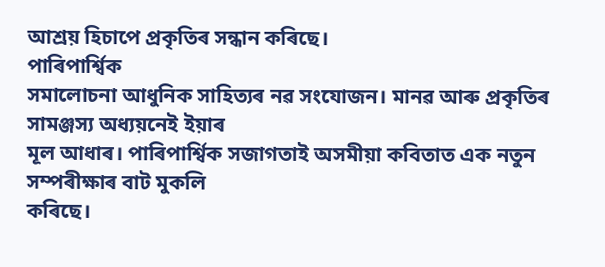আশ্ৰয় হিচাপে প্ৰকৃতিৰ সন্ধান কৰিছে।
পাৰিপাৰ্শ্বিক
সমালোচনা আধুনিক সাহিত্যৰ নৱ সংযোজন। মানৱ আৰু প্ৰকৃতিৰ সামঞ্জস্য অধ্যয়নেই ইয়াৰ
মূল আধাৰ। পাৰিপাৰ্শ্বিক সজাগতাই অসমীয়া কবিতাত এক নতুন সম্পৰীক্ষাৰ বাট মুকলি
কৰিছে।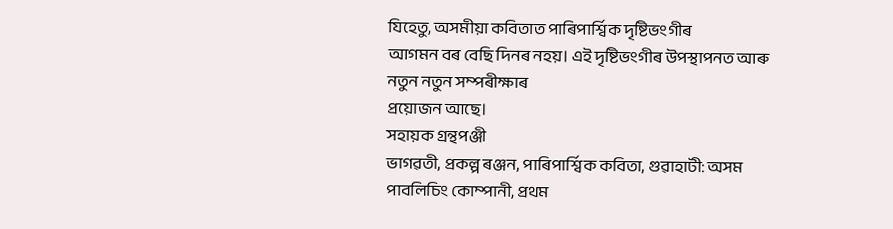যিহেতু, অসমীয়া কবিতাত পাৰিপাৰ্শ্বিক দৃষ্টিভংগীৰ
আগমন বৰ বেছি দিনৰ নহয়। এই দৃষ্টিভংগীৰ উপস্থাপনত আৰু নতুন নতুন সম্পৰীক্ষাৰ
প্ৰয়োজন আছে।
সহায়ক গ্ৰন্থপঞ্জী
ভাগৱতী, প্ৰকল্প ৰঞ্জন, পাৰিপাৰ্শ্বিক কবিতা, গুৱাহাটী: অসম পাবলিচিং কোম্পানী, প্ৰথম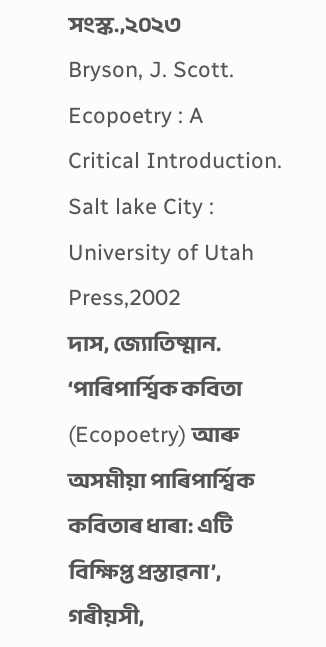সংস্ক.,২০২৩
Bryson, J. Scott. Ecopoetry : A
Critical Introduction. Salt lake City : University of Utah Press,2002
দাস, জ্যোতিষ্মান. ‘পাৰিপাৰ্শ্বিক কবিতা (Ecopoetry) আৰু
অসমীয়া পাৰিপাৰ্শ্বিক কবিতাৰ ধাৰা: এটি বিক্ষিপ্ত প্ৰস্তাৱনা’, গৰীয়সী,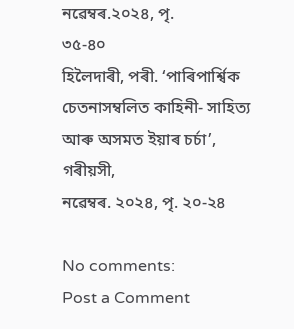নৱেম্বৰ.২০২৪, পৃ.
৩৫-৪০
হিলৈদাৰী, পৰী. ‘পাৰিপাৰ্শ্বিক
চেতনাসম্বলিত কাহিনী- সাহিত্য আৰু অসমত ইয়াৰ চৰ্চা’, গৰীয়সী,
নৱেম্বৰ. ২০২৪, পৃ. ২০-২৪

No comments:
Post a Comment